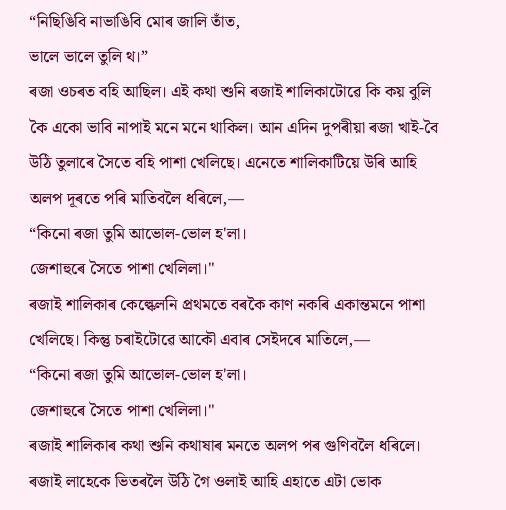“নিছিঙিবি নাভাঙিবি মোৰ জালি তাঁত,
ভালে ভালে তুলি থ।”
ৰজা ওচৰত বহি আছিল। এই কথা শুনি ৰজাই শালিকাটোৱে কি কয় বুলি কৈ একো ভাবি নাপাই মনে মনে থাকিল। আন এদিন দুপৰীয়া ৰজা খাই-বৈ উঠি তুলাৰে সৈতে বহি পাশা খেলিছে। এনেতে শালিকাটিয়ে উৰি আহি অলপ দূৰতে পৰি মাতিবলৈ ধৰিলে,—
“কিনো ৰজা তুমি আভোল-ভোল হ'লা।
জেশাহুৰে সৈতে পাশা খেলিলা।"
ৰজাই শালিকাৰ কেল্কেলনি প্ৰথমতে বৰকৈ কাণ নকৰি একান্তমনে পাশা খেলিছে। কিন্তু চৰাইটোৱে আকৌ এবাৰ সেইদৰে মাতিলে,—
“কিনো ৰজা তুমি আভোল-ভোল হ'লা।
জেশাহুৰে সৈতে পাশা খেলিলা।"
ৰজাই শালিকাৰ কথা শুনি কথাষাৰ মনতে অলপ পৰ গুণিবলৈ ধৰিলে। ৰজাই লাহেকে ভিতৰলৈ উঠি গৈ ওলাই আহি এহাতে এটা ভোক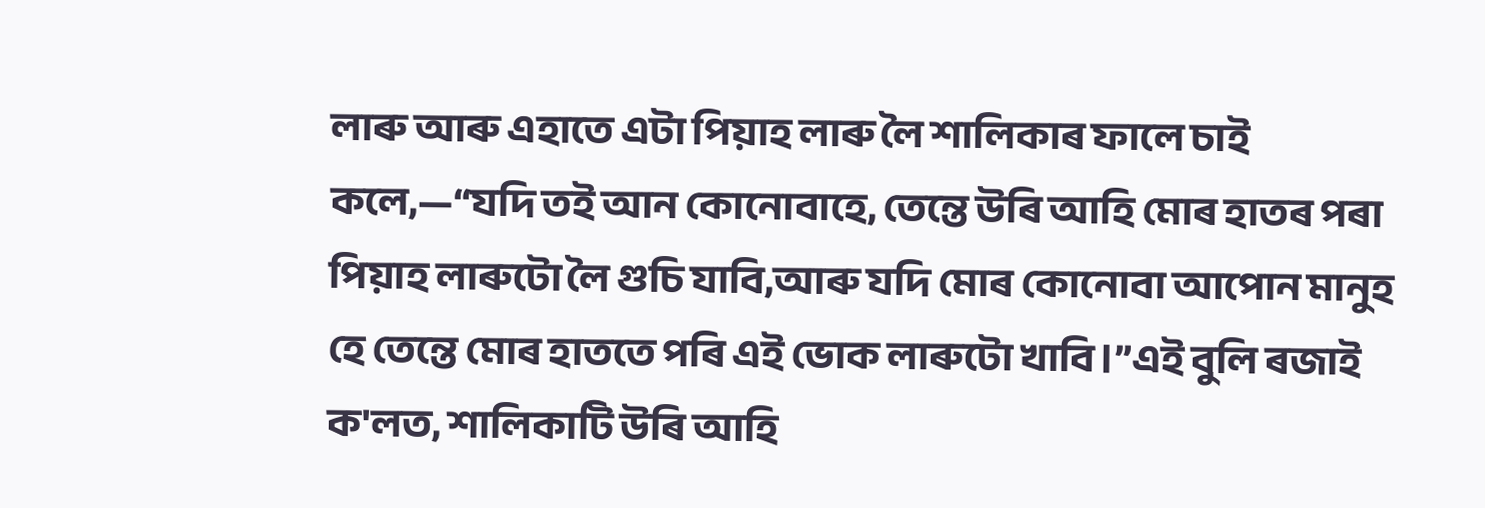লাৰু আৰু এহাতে এটা পিয়াহ লাৰু লৈ শালিকাৰ ফালে চাই কলে,—“যদি তই আন কোনোবাহে, তেন্তে উৰি আহি মোৰ হাতৰ পৰা পিয়াহ লাৰুটো লৈ গুচি যাবি,আৰু যদি মোৰ কোনোবা আপোন মানুহ হে তেন্তে মোৰ হাততে পৰি এই ভোক লাৰুটো খাবি।”এই বুলি ৰজাই ক'লত, শালিকাটি উৰি আহি